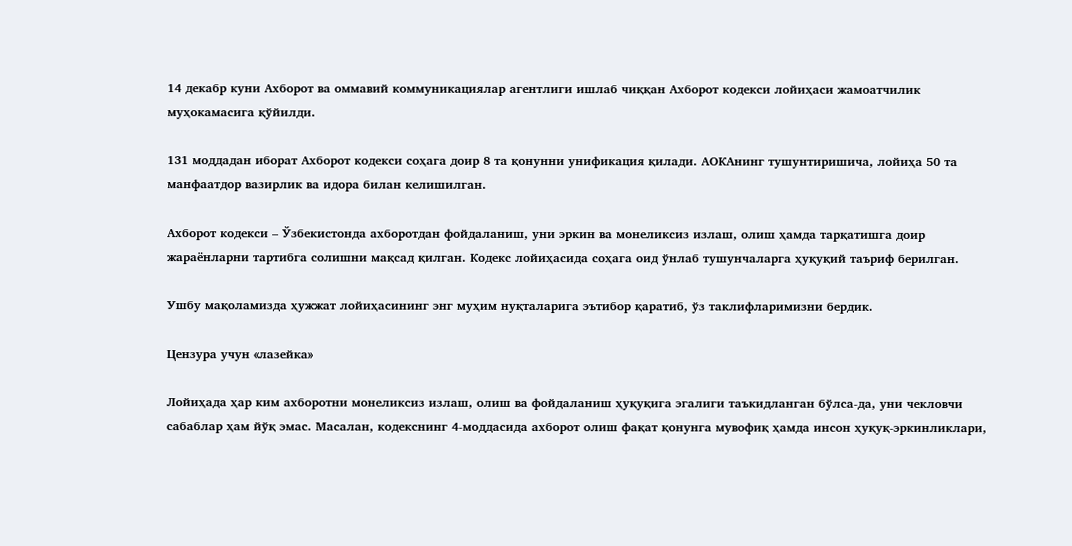14 декабр куни Ахборот ва оммавий коммуникациялар агентлиги ишлаб чиққан Ахборот кодекси лойиҳаси жамоатчилик муҳокамасига қўйилди.

131 моддадан иборат Ахборот кодекси соҳага доир 8 та қонунни унификация қилади. АОКАнинг тушунтиришича, лойиҳа 50 та манфаатдор вазирлик ва идора билан келишилган.

Ахборот кодекси – Ўзбекистонда ахборотдан фойдаланиш, уни эркин ва монеликсиз излаш, олиш ҳамда тарқатишга доир жараёнларни тартибга солишни мақсад қилган. Кодекс лойиҳасида соҳага оид ўнлаб тушунчаларга ҳуқуқий таъриф берилган.

Ушбу мақоламизда ҳужжат лойиҳасининг энг муҳим нуқталарига эътибор қаратиб, ўз таклифларимизни бердик.

Цензура учун «лазейка»

Лойиҳада ҳар ким ахборотни монеликсиз излаш, олиш ва фойдаланиш ҳуқуқига эгалиги таъкидланган бўлса-да, уни чекловчи сабаблар ҳам йўқ эмас. Масалан, кодекснинг 4-моддасида ахборот олиш фақат қонунга мувофиқ ҳамда инсон ҳуқуқ-эркинликлари,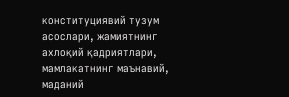конституциявий тузум асослари, жамиятнинг ахлоқий қадриятлари, мамлакатнинг маънавий, маданий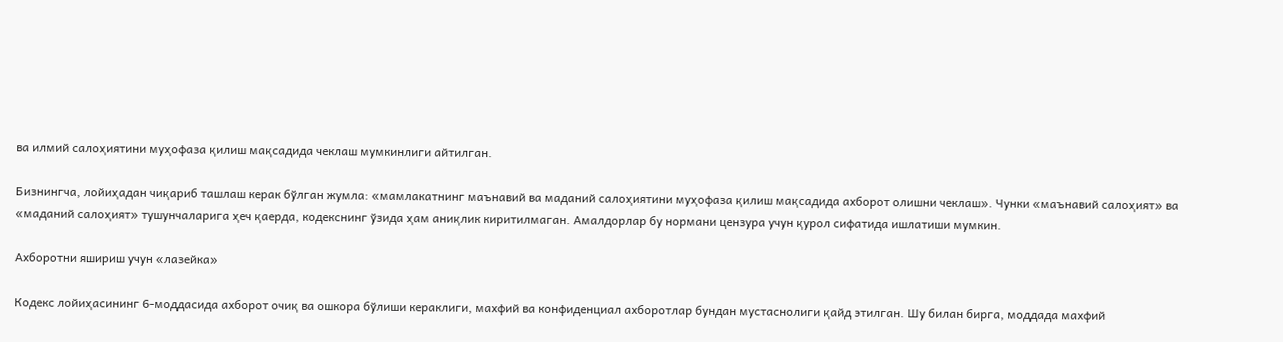ва илмий салоҳиятини муҳофаза қилиш мақсадида чеклаш мумкинлиги айтилган.

Бизнингча, лойиҳадан чиқариб ташлаш керак бўлган жумла: «мамлакатнинг маънавий ва маданий салоҳиятини муҳофаза қилиш мақсадида ахборот олишни чеклаш». Чунки «маънавий салоҳият» ва «маданий салоҳият» тушунчаларига ҳеч қаерда, кодекснинг ўзида ҳам аниқлик киритилмаган. Амалдорлар бу нормани цензура учун қурол сифатида ишлатиши мумкин.

Ахборотни яшириш учун «лазейка»

Кодекс лойиҳасининг 6-моддасида ахборот очиқ ва ошкора бўлиши кераклиги, махфий ва конфиденциал ахборотлар бундан мустаснолиги қайд этилган. Шу билан бирга, моддада махфий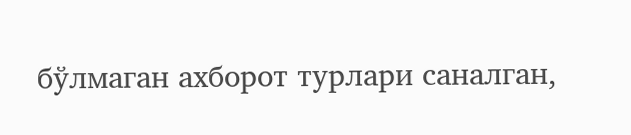бўлмаган ахборот турлари саналган,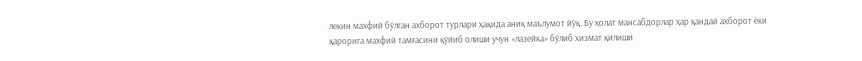лекин махфий бўлган ахборот турлари ҳақида аниқ маълумот йўқ. Бу ҳолат мансабдорлар ҳар қандай ахборот ёки қарорига махфий тамғасини қўйиб олиши учун «лазейка» бўлиб хизмат қилиши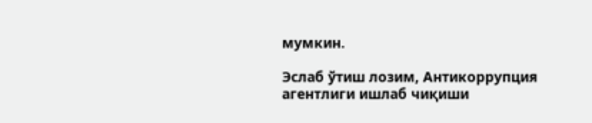мумкин.

Эслаб ўтиш лозим, Антикоррупция агентлиги ишлаб чиқиши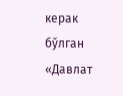керак бўлган «Давлат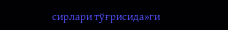сирлари тўғрисида»ги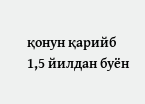қонун қарийб 1,5 йилдан буён